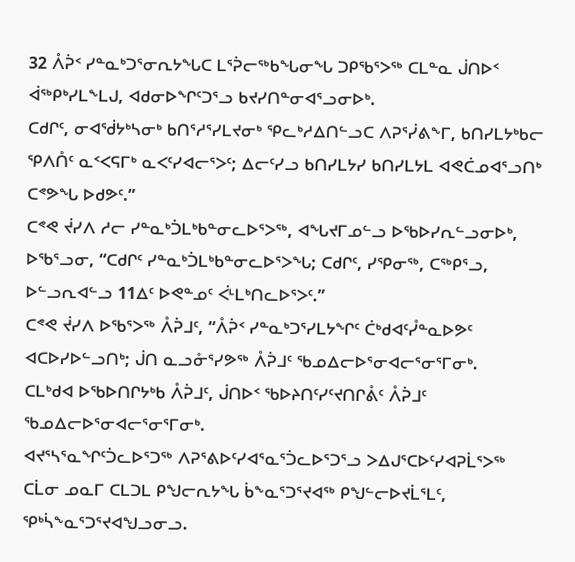32 ᐰᕉᑉ ᓯᓐᓇᒃᑐᕐᓂᕆᔭᖓᑕ ᒪᕐᕉᓕᖅᑲᖓᓂᖓ ᑐᑭᖃᕐᐳᖅ ᑕᒪᓐᓇ ᒎᑎᐅᑉ ᐋᖅᑭᒃᓯᒪᖕᒪᒍ, ᐊᑯᓂᐅᖏᑦᑐᕐᓗ ᑲᔪᓯᑎᓐᓂᐊᕐᓗᓂᐅᒃ.
ᑕᑯᒋᑦ, ᓂᐊᖂᔭᒃᓴᓂᒃ ᑲᑎᕐᓱᕐᓯᒪᔪᓂᒃ ᕿᓚᒃᓱᐃᑎᓪᓗᑕ ᐱᕈᕐᓰᕕᖕᒥ, ᑲᑎᓯᒪᔭᒃᑲᓕ ᕿᐱᑍᑦ ᓇᑉᐸᕋᒥᒃ ᓇᐸᑦᓯᐊᓕᕐᐳᑦ; ᐃᓕᑦᓯᓗ ᑲᑎᓯᒪᔭᓯ ᑲᑎᓯᒪᔭᒪ ᐊᕙᑖᓄᐊᕐᓗᑎᒃ ᑕᕝᕗᖓ ᐅᑯᕗᑦ.”
ᑕᕝᕙ ᔫᓯᐱ ᓱᓕ ᓯᓐᓇᒃᑑᒪᒃᑲᓐᓂᓚᐅᕐᐳᖅ, ᐊᖓᔪᒥᓄᓪᓗ ᐅᖃᐅᓯᕆᓪᓗᓂᐅᒃ, ᐅᖃᕐᓗᓂ, “ᑕᑯᒋᑦ ᓯᓐᓇᒃᑑᒪᒃᑲᓐᓂᓚᐅᕐᐳᖓ; ᑕᑯᒋᑦ, ᓯᕿᓂᖅ, ᑕᖅᑭᕐᓗ, ᐅᓪᓗᕆᐊᓪᓗ 11ᐃᑦ ᐅᕙᓐᓄᑦ ᐹᒻᒪᒃᑎᓚᐅᕐᐳᑦ.”
ᑕᕝᕙ ᔫᓯᐱ ᐅᖃᕐᐳᖅ ᐰᕉᒧᑦ, “ᐰᕉᑉ ᓯᓐᓇᒃᑐᕐᓯᒪᔭᖏᑦ ᑖᒃᑯᐊᑦᓮᓐᓇᐅᕗᑦ ᐊᑕᐅᓯᐅᓪᓗᑎᒃ; ᒎᑎ ᓇᓗᓁᕐᓯᕗᖅ ᐰᕉᒧᑦ ᖃᓄᐃᓕᐅᕐᓂᐊᓕᕐᓂᕐᒥᓂᒃ.
ᑕᒪᒃᑯᐊ ᐅᖃᐅᑎᒋᔭᒃᑲ ᐰᕉᒧᑦ, ᒎᑎᐅᑉ ᖃᐅᔨᑎᑦᓯᑦᔪᑎᒋᕔᑦ ᐰᕉᒧᑦ ᖃᓄᐃᓕᐅᕐᓂᐊᓕᕐᓂᕐᒥᓂᒃ.
ᐊᔪᕐᓴᕐᓇᖏᑦᑑᓚᐅᕐᑐᖅ ᐱᕈᕐᕕᐅᑦᓯᐊᕐᓇᕐᑑᓚᐅᕐᑐᕐᓗ ᐳᐃᒍᕐᑕᐅᑦᓯᐊᕈᒫᕐᐳᖅ ᑕᒫᓂ ᓄᓇᒥ ᑕᒪᑐᒪ ᑭᖑᓕᕆᔭᖓ ᑳᖕᓇᕐᑐᕐᔪᐊᖅ ᑭᖑᓪᓕᐅᔪᒫᕐᒪᑦ, ᕿᒃᓵᖕᓇᕐᑐᕐᔪᐊᖑᓗᓂᓗ.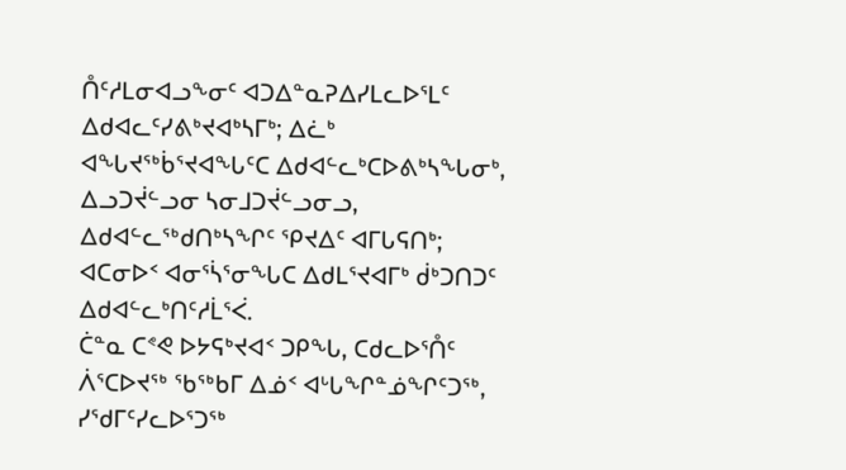ᑍᑦᓱᒪᓂᐊᓗᖕᓂᑦ ᐊᑐᐃᓐᓇᕈᐃᓯᒪᓚᐅᕐᒪᑦ ᐃᑯᐊᓚᑦᓯᕕᒃᔪᐊᒃᓴᒥᒃ; ᐃᓛᒃ ᐊᖓᔪᖅᑳᕐᔪᐊᖓᑦᑕ ᐃᑯᐊᓪᓚᒃᑕᐅᕕᒃᓴᖓᓂᒃ, ᐃᓗᑐᔫᓪᓗᓂ ᓴᓂᒧᑐᔫᓪᓗᓂᓗ, ᐃᑯᐊᓪᓚᖅᑯᑎᒃᓴᖏᑦ ᕿᔪᐃᑦ ᐊᒥᒐᕋᑎᒃ; ᐊᑕᓂᐅᑉ ᐊᓂᕐᓵᕐᓂᖓᑕ ᐃᑯᒪᕐᔪᐊᒥᒃ ᑰᒃᑐᑎᑐᑦ ᐃᑯᐊᓪᓚᒃᑎᑦᓱᒫᕐᐹ.
ᑖᓐᓇ ᑕᕝᕙ ᐅᔭᕋᒃᔪᐊᑉ ᑐᑭᖓ, ᑕᑯᓚᐅᕐᑍᑦ ᐲᕐᑕᐅᔪᖅ ᖃᖅᑲᒥ ᐃᓅᑉ ᐊᒡᒐᖏᓐᓅᖏᑦᑐᖅ, ᓯᖁᒥᑦᓯᓚᐅᕐᑐᖅ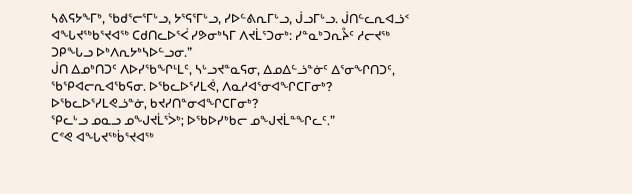ᓴᕕᕋᔭᖕᒥᒃ, ᖃᑯᕐᓕᕐᒥᒡᓗ, ᔭᕐᕋᕐᒥᒡᓗ, ᓯᐅᓪᕕᕆᒥᒡᓗ, ᒎᓗᒥᒡᓗ. ᒎᑎᓪᓚᕆᐊᓘᑉ ᐊᖓᔪᖅᑲᕐᔪᐊᖅ ᑕᑯᑎᓚᐅᕐᐹ ᓯᕗᓂᒃᓴᒥ ᐱᔪᒫᕐᑐᓂᒃ: ᓯᓐᓇᒃᑐᕆᔧᑦ ᓱᓕᔪᖅ ᑐᑭᖓᓗ ᐅᒃᐱᕆᔭᒃᓴᐅᓪᓗᓂ.”
ᒎᑎ ᐃᓄᒃᑎᑐᑦ ᐱᐅᓯᖃᖏᒻᒪᑦ, ᓴᒡᓗᔪᓐᓇᕋᓂ, ᐃᓄᐃᓪᓘᓐᓃᑦ ᐃᕐᓂᖏᑎᑐᑦ, ᖃᕿᐊᓕᕆᐊᖃᕋᓂ. ᐅᖃᓚᐅᕐᓯᒪᕚ, ᐱᓇᓱᐊᕐᓂᐊᖏᑕᒥᓂᒃ? ᐅᖃᓚᐅᕐᓯᒪᕙᓘᓐᓃ, ᑲᔪᓯᑎᓐᓂᐊᖏᑕᒥᓂᒃ?
ᕿᓚᒡᓗ ᓄᓇᓗ ᓄᖑᔪᒫᕐᐴᒃ; ᐅᖃᐅᓯᒃᑲᓕ ᓄᖑᔪᒫᓐᖏᓚᑦ.”
ᑕᕝᕙ ᐊᖓᔪᖅᑳᕐᔪᐊᖅ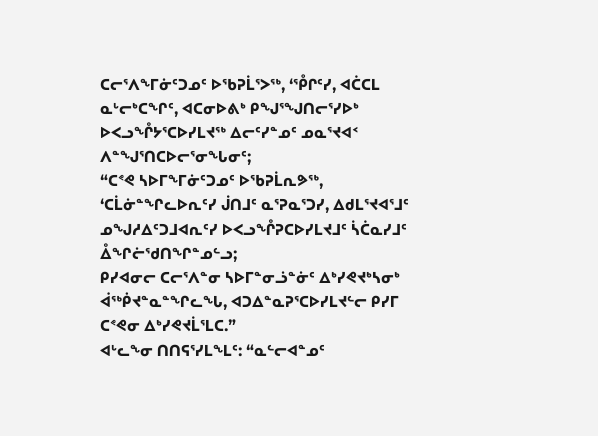ᑕᓕᕐᐱᖕᒥᓃᑦᑐᓄᑦ ᐅᖃᕈᒫᕐᐳᖅ, ‘ᕾᒋᑦᓯ, ᐊᑖᑕᒪ ᓇᒡᓕᒃᑕᖏᑦ, ᐊᑕᓂᐅᕕᒃ ᑭᖑᕐᖑᑎᓕᕐᓯᐅᒃ ᐅᐸᓗᖕᒊᔭᕐᑕᐅᓯᒪᔪᖅ ᐃᓕᑦᓯᓐᓄᑦ ᓄᓇᕐᔪᐊᑉ ᐱᓐᖑᕐᑎᑕᐅᓕᕐᓂᖓᓂᑦ;
“ᑕᕝᕙ ᓴᐅᒥᖕᒥᓃᑦᑐᓄᑦ ᐅᖃᕈᒫᕆᕗᖅ, ‘ᑕᒫᓃᓐᖏᓚᐅᕆᑦᓯ ᒎᑎᒧᑦ ᓇᕐᕈᓇᕐᑐᓯ, ᐃᑯᒪᕐᔪᐊᕐᒧᑦ ᓄᖑᓱᐃᑦᑐᒧᐊᕆᑦᓯ ᐅᐸᓗᖕᒊᕈᑕᐅᓯᒪᔪᒧᑦ ᓵᑖᓇᓯᒧᑦ ᐂᖏᓖᖁᑎᖏᓐᓄᓪᓗ;
ᑭᓯᐊᓂᓕ ᑕᓕᕐᐱᓐᓂ ᓴᐅᒥᓐᓂᓘᓐᓃᑦ ᐃᒃᓯᕙᔪᒃᓴᓂᒃ ᐋᖅᑮᔪᓐᓇᓐᖏᓚᖓ, ᐊᑐᐃᓐᓇᕈᕐᑕᐅᓯᒪᔪᓪᓕ ᑭᓯᒥ ᑕᕝᕙᓂ ᐃᒃᓯᕙᔪᒫᕐᒪᑕ.”
ᐊᒡᓚᖕᓂ ᑎᑎᕋᕐᓯᒪᖕᒪᑦ: “ᓇᓪᓕᐊᓐᓄᑦ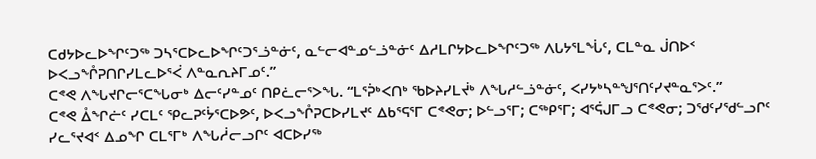ᑕᑯᔭᐅᓚᐅᖏᑦᑐᖅ ᑐᓴᕐᑕᐅᓚᐅᖏᑦᑐᕐᓘᓐᓃᑦ, ᓇᓪᓕᐊᓐᓄᓪᓘᓐᓃᑦ ᐃᓱᒪᒋᔭᐅᓚᐅᖏᑦᑐᖅ ᐱᒐᔭᕐᒪᖔᑦ, ᑕᒪᓐᓇ ᒎᑎᐅᑉ ᐅᐸᓗᖕᒊᕈᑎᒋᓯᒪᓚᐅᕐᐹ ᐱᓐᓇᕆᔨᒥᓄᑦ.”
ᑕᕝᕙ ᐱᖓᔪᒋᓕᕐᑕᖓᓂᒃ ᐃᓕᑦᓯᓐᓄᑦ ᑎᑭᓛᓕᕐᐳᖓ. “ᒪᕐᕉᒃᐸᑎᒃ ᖃᐅᔨᓯᒪᔫᒃ ᐱᖓᓱᓪᓘᓐᓃᑦ, ᐸᓯᔭᒃᓴᓐᖑᕐᑎᑦᓯᔪᓐᓇᕐᐳᑦ.”
ᑕᕝᕙ ᐂᖏᓖᑦ ᓯᑕᒪᑦ ᕿᓚᕈᑦᔮᕐᑕᐅᕗᑦ, ᐅᐸᓗᖕᒊᕈᑕᐅᓯᒪᔪᑦ ᐃᑲᕐᕋᕐᒥ ᑕᕝᕙᓂ; ᐅᓪᓗᕐᒥ; ᑕᖅᑭᕐᒥ; ᐊᕐᕌᒍᒥᓗ ᑕᕝᕙᓂ; ᑐᖁᑦᓯᖁᓪᓗᒋᑦ ᓯᓚᕐᔪᐊᑉ ᐃᓄᖏ ᑕᒪᕐᒥᒃ ᐱᖓᓲᓕᓗᒋᑦ ᐊᑕᐅᓯᖅ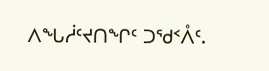ᐱᖓᓲᑦᔪᑎᖏᑦ ᑐᖁᑉᐰᑦ.